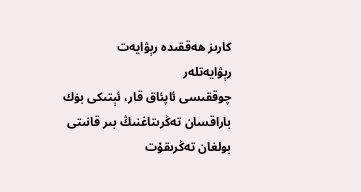كارىز ھەققىدە رېۋايەت
رېۋايەتلەر
چوققىسى ئاپئاق قار، ئېتىكى بۈك باراقسان تەڭرىتاغنىڭ بىر قانىتى بولغان تەڭرىقۇت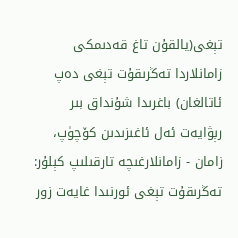تېغى(يالقۇن تاغ قەدىمكى زامانلاردا تەڭرىقۇت تېغى دەپ ئاتالغان) باغرىدا شۇنداق بىر رېۋايەت ئەل ئاغىزىدىن كۆچۈپ، زامان - زامانلارغىچە تارقىلىپ كېلۇر:
تەڭرىقۇت تېغى ئورنىدا غايەت زور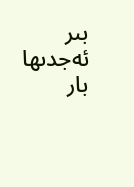بىر ئەجدىھا بار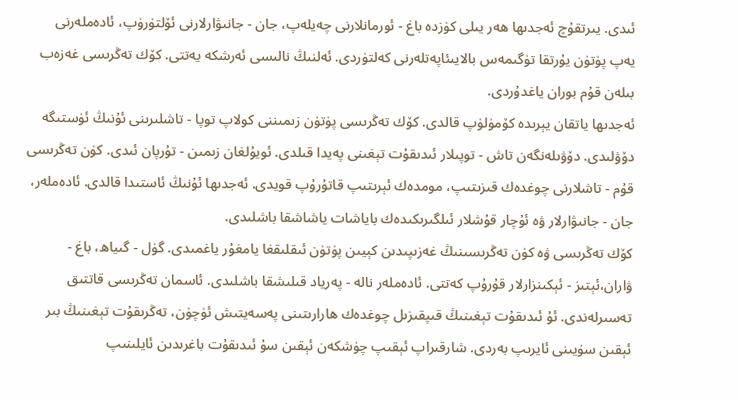ئىدى. يىرتقۇچ ئەجدىھا ھەر يىلى كۈزدە باغ - ئورمانلارنى چەيلەپ، جان - جانىۋارلارنى ئۆلتۈرۈپ، ئادەملەرنى يەپ پۈتۈن يۇرتقا تۈگىمەس بالايىئاپەتلەرنى كەلتۈردى. ئەلنىڭ نالىسى ئەرشكە يەتتى. كۆك تەڭرىسى غەزەب بىلەن قۇم بوران ياغدۇردى.
ئەجدىھا ياتقان يېرىدە كۆمۈلۈپ قالدى. كۆك تەڭرىسى پۈتۈن زىمىننى كولاپ توپا - تاشلىرىنى ئۇنىڭ ئۈستىگە دۆۋلىدى. دۆۋىلەنگەن تاش - توپىلار ئىدىقۇت تېغىنى پەيدا قىلدى. ئويۇلغان زىمىن - تۇرپان ئىدى. كۈن تەڭرىسى قۇم - تاشلارنى چوغدەك قىزىتىپ، مومدەك ئېرىتىپ قاتۇرۇپ قويدى. ئەجدىھا ئۇنىڭ ئاستىدا قالدى. ئادەملەر، جان - جانىۋارلار ۋە ئۇچار قۇشلار ئىلگىرىكىدەك باياشات ياشاشقا باشلىدى.
كۆك تەڭرىسى ۋە كۈن تەڭرىسىنىڭ غەزىپىدىن كېيىن پۈتۈن ئىقلىقغا يامغۇر ياغمىدى. گۈل - گىياھ، باغ - ۋاران،ئېتىز - ئېكىنزارلار قۇرۇپ كەتتى. ئادەملەر نالە - پەرياد قىلىشقا باشلىدى. ئاسمان تەڭرىسى قاتتىق تەسىرلەندى. ئۇ ئىدىقۇت تېغىنىڭ قىپقىزىل چوغدەك ھارارىتىنى پەسەيتىش ئۈچۈن، تەڭرىقۇت تېغىنىڭ بىر ئېقىن سۈيىنى ئايرىپ بەردى. شارقىراپ ئېقىپ چۈشكەن ئېقىن سۇ ئىدىقۇت باغرىدىن ئايلىنىپ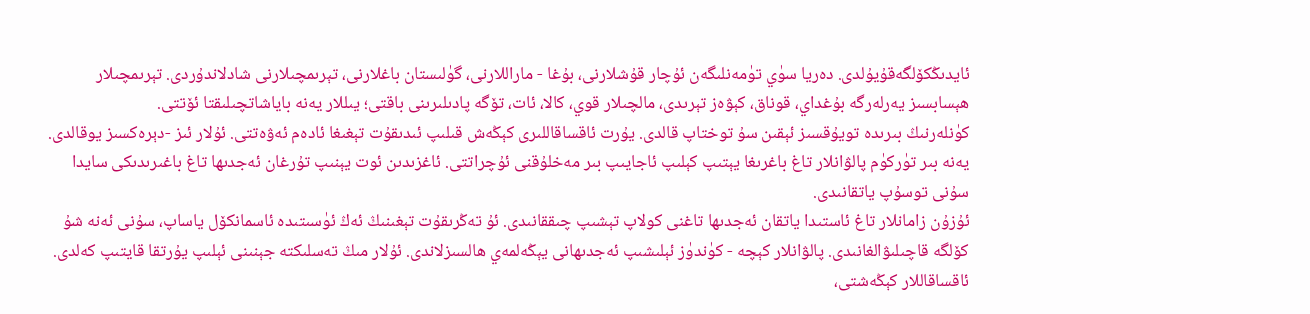ئايدىڭكۆلگەقۇيۇلدى. دەريا سۈي تۈمەنلىگەن ئۇچار قۇشلارنى، بۇغا - ماراللارنى، گۈلىستان باغلارنى، تېرىمچىلارنى شادلاندۇردى. تېرىمچىلار ھېسابسىز يەرلەرگە بۇغداي، قوناق، كېۋەز تېرىدى، مالچىلار قوي، كالا، ئات، تۆگە پادىلىرىنى باقتى؛ يىللار يەنە باياشاتچىلىقتا ئۆتتى.
كۈنلەرنىڭ بىرىدە تويۇقسىز ئېقىن سۇ توختاپ قالدى. يۇرت ئاقساقاللىرى كېڭەش قىلىپ ئىدىقۇت تېغىغا ئادەم ئەۋەتتى. ئۇلار ئىز -دېرەكسىز يوقالدى. يەنە بىر تۈركۈم پالۋانلار تاغ باغرىغا يېتىپ كېلىپ ئاجايىپ بىر مەخلۇقنى ئۇچراتتى. ئاغزىدىن ئوت يېنىپ تۇرغان ئەجدىھا تاغ باغىرىدىكى سايدا سۇنى توسۇپ ياتقانىدى.
ئۇزۇن زامانلار تاغ ئاستىدا ياتقان ئەجدىھا تاغنى كولاپ تېشىپ چىققانىدى. ئۇ تەڭرىقۇت تېغىنىڭ ئەڭ ئۈسىتىدە ئاسمانكۆل ياساپ، سۇنى ئەنە شۇ كۆلگە قاچىلىۋالغانىدى. پالۋانلار كېچە - كۈندۈز ئېلىشىپ ئەجدىھانى يېڭەلمەي ھالسىزلاندى. ئۇلار مىڭ تەسلىكتە جېنىنى ئېلىپ يۇرتقا قايتىپ كەلدى. ئاقساقاللار كېڭەشتى،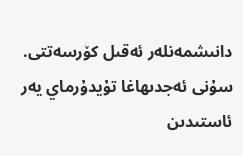دانىشمەنلەر ئەقىل كۆرسەتتى. سۇنى ئەجدىھاغا تۇيدۇرماي يەر ئاستىدىن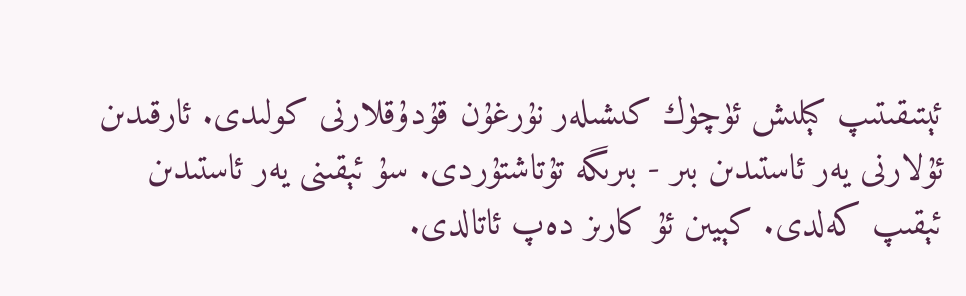ئېتىقىتىپ كېلىش ئۈچۈك كىشىلەر نۇرغۇن قۇدۇقلارنى كولىدى. ئارقىدىن ئۇلارنى يەر ئاستىدىن بىر - بىرىگە تۇتاشتۇردى. سۇ ئېقىنى يەر ئاستىدىن ئېقىپ كەلدى. كېيىن ئۇ كارىز دەپ ئاتالدى.